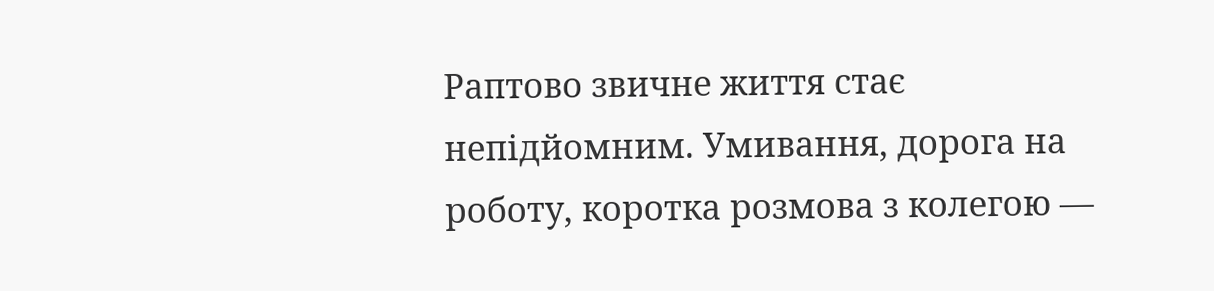Раптово звичне життя стає непідйомним. Умивання, дорога на роботу, коротка розмова з колегою —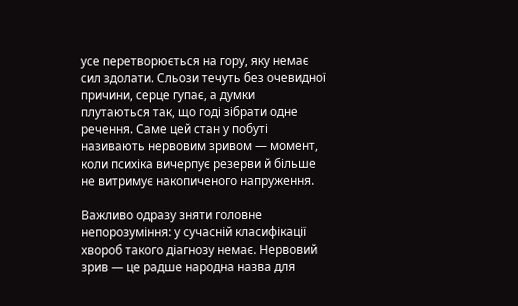усе перетворюється на гору, яку немає сил здолати. Сльози течуть без очевидної причини, серце гупає, а думки плутаються так, що годі зібрати одне речення. Саме цей стан у побуті називають нервовим зривом — момент, коли психіка вичерпує резерви й більше не витримує накопиченого напруження.

Важливо одразу зняти головне непорозуміння: у сучасній класифікації хвороб такого діагнозу немає. Нервовий зрив — це радше народна назва для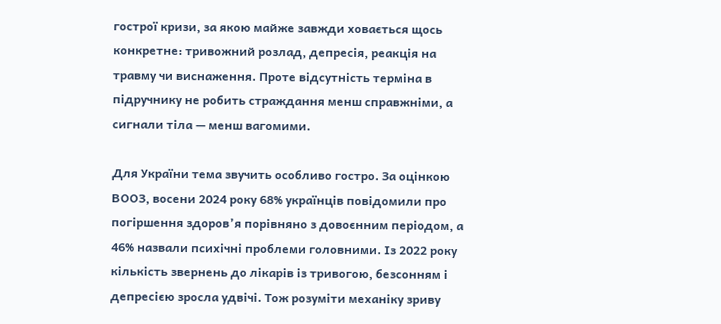гострої кризи, за якою майже завжди ховається щось конкретне: тривожний розлад, депресія, реакція на травму чи виснаження. Проте відсутність терміна в підручнику не робить страждання менш справжніми, а сигнали тіла — менш вагомими.

Для України тема звучить особливо гостро. За оцінкою ВООЗ, восени 2024 року 68% українців повідомили про погіршення здоров’я порівняно з довоєнним періодом, а 46% назвали психічні проблеми головними. Із 2022 року кількість звернень до лікарів із тривогою, безсонням і депресією зросла удвічі. Тож розуміти механіку зриву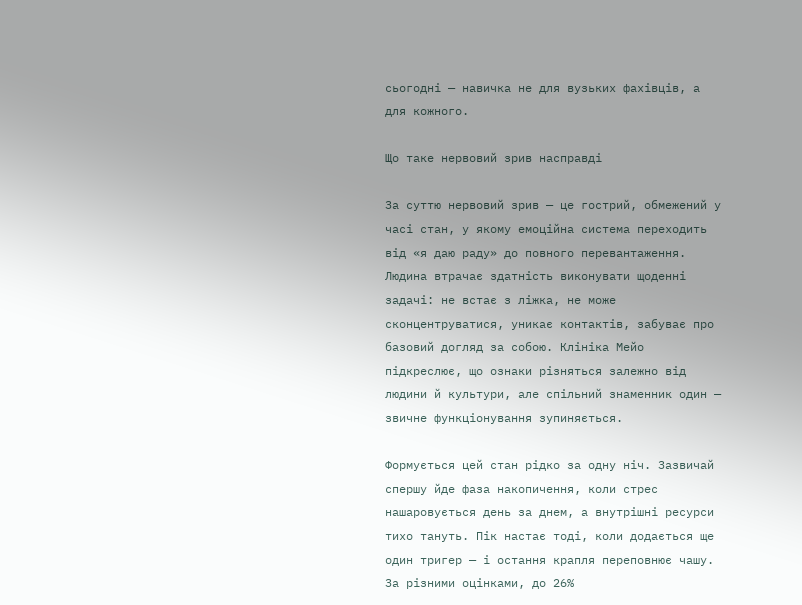сьогодні — навичка не для вузьких фахівців, а для кожного.

Що таке нервовий зрив насправді

За суттю нервовий зрив — це гострий, обмежений у часі стан, у якому емоційна система переходить від «я даю раду» до повного перевантаження. Людина втрачає здатність виконувати щоденні задачі: не встає з ліжка, не може сконцентруватися, уникає контактів, забуває про базовий догляд за собою. Клініка Мейо підкреслює, що ознаки різняться залежно від людини й культури, але спільний знаменник один — звичне функціонування зупиняється.

Формується цей стан рідко за одну ніч. Зазвичай спершу йде фаза накопичення, коли стрес нашаровується день за днем, а внутрішні ресурси тихо тануть. Пік настає тоді, коли додається ще один тригер — і остання крапля переповнює чашу. За різними оцінками, до 26%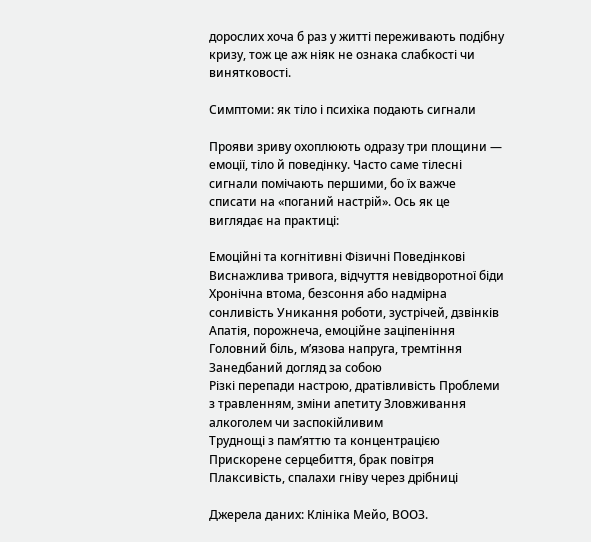дорослих хоча б раз у житті переживають подібну кризу, тож це аж ніяк не ознака слабкості чи винятковості.

Симптоми: як тіло і психіка подають сигнали

Прояви зриву охоплюють одразу три площини — емоції, тіло й поведінку. Часто саме тілесні сигнали помічають першими, бо їх важче списати на «поганий настрій». Ось як це виглядає на практиці:

Емоційні та когнітивні Фізичні Поведінкові
Виснажлива тривога, відчуття невідворотної біди Хронічна втома, безсоння або надмірна сонливість Уникання роботи, зустрічей, дзвінків
Апатія, порожнеча, емоційне заціпеніння Головний біль, м’язова напруга, тремтіння Занедбаний догляд за собою
Різкі перепади настрою, дратівливість Проблеми з травленням, зміни апетиту Зловживання алкоголем чи заспокійливим
Труднощі з пам’яттю та концентрацією Прискорене серцебиття, брак повітря Плаксивість, спалахи гніву через дрібниці

Джерела даних: Клініка Мейо, ВООЗ.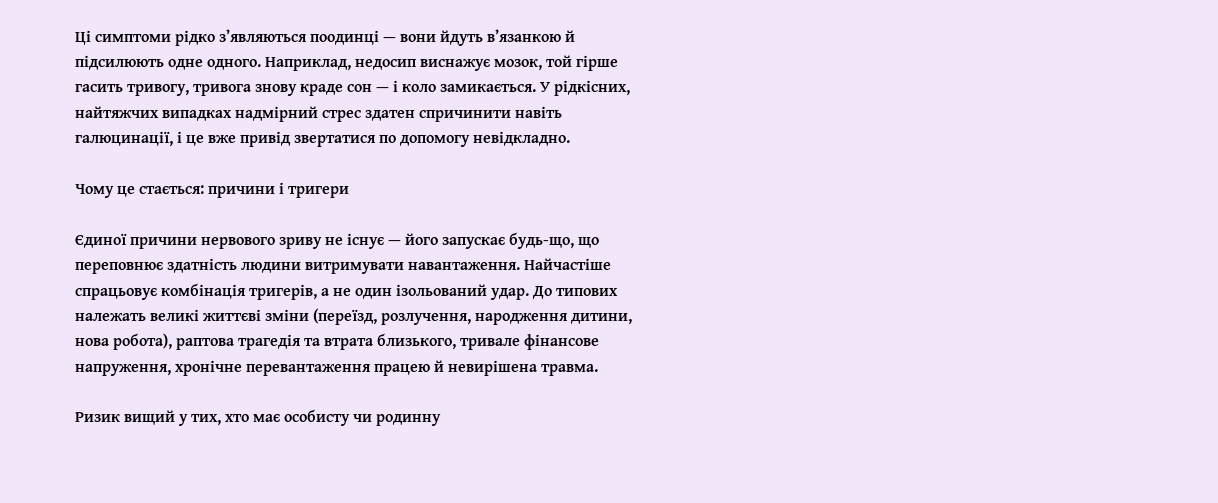Ці симптоми рідко з’являються поодинці — вони йдуть в’язанкою й підсилюють одне одного. Наприклад, недосип виснажує мозок, той гірше гасить тривогу, тривога знову краде сон — і коло замикається. У рідкісних, найтяжчих випадках надмірний стрес здатен спричинити навіть галюцинації, і це вже привід звертатися по допомогу невідкладно.

Чому це стається: причини і тригери

Єдиної причини нервового зриву не існує — його запускає будь-що, що переповнює здатність людини витримувати навантаження. Найчастіше спрацьовує комбінація тригерів, а не один ізольований удар. До типових належать великі життєві зміни (переїзд, розлучення, народження дитини, нова робота), раптова трагедія та втрата близького, тривале фінансове напруження, хронічне перевантаження працею й невирішена травма.

Ризик вищий у тих, хто має особисту чи родинну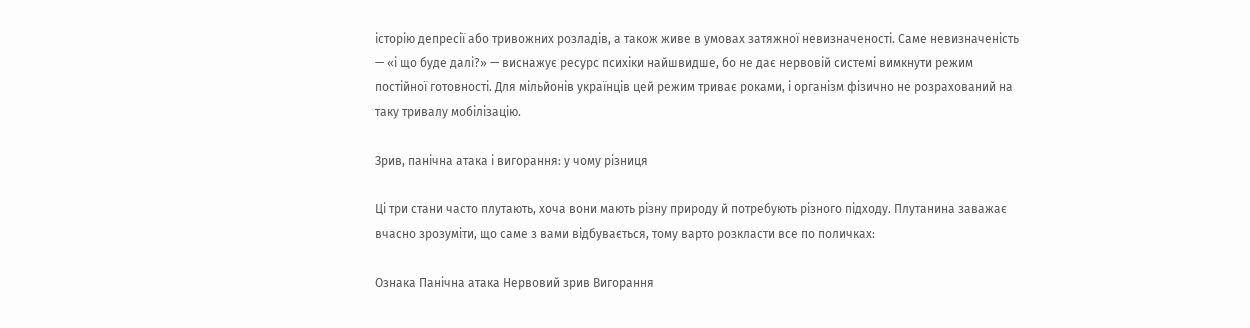історію депресії або тривожних розладів, а також живе в умовах затяжної невизначеності. Саме невизначеність — «і що буде далі?» — виснажує ресурс психіки найшвидше, бо не дає нервовій системі вимкнути режим постійної готовності. Для мільйонів українців цей режим триває роками, і організм фізично не розрахований на таку тривалу мобілізацію.

Зрив, панічна атака і вигорання: у чому різниця

Ці три стани часто плутають, хоча вони мають різну природу й потребують різного підходу. Плутанина заважає вчасно зрозуміти, що саме з вами відбувається, тому варто розкласти все по поличках:

Ознака Панічна атака Нервовий зрив Вигорання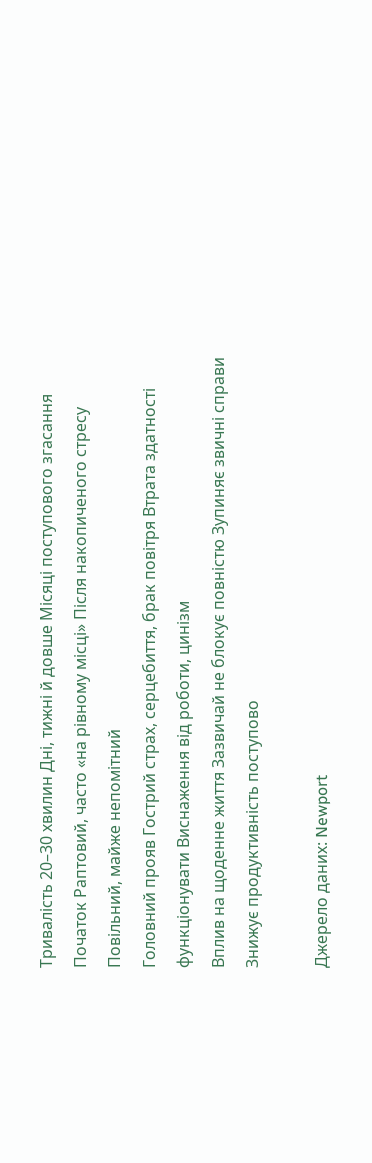Тривалість 20–30 хвилин Дні, тижні й довше Місяці поступового згасання
Початок Раптовий, часто «на рівному місці» Після накопиченого стресу Повільний, майже непомітний
Головний прояв Гострий страх, серцебиття, брак повітря Втрата здатності функціонувати Виснаження від роботи, цинізм
Вплив на щоденне життя Зазвичай не блокує повністю Зупиняє звичні справи Знижує продуктивність поступово

Джерело даних: Newport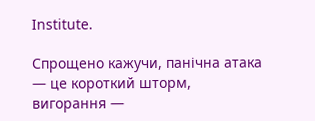Institute.

Спрощено кажучи, панічна атака — це короткий шторм, вигорання —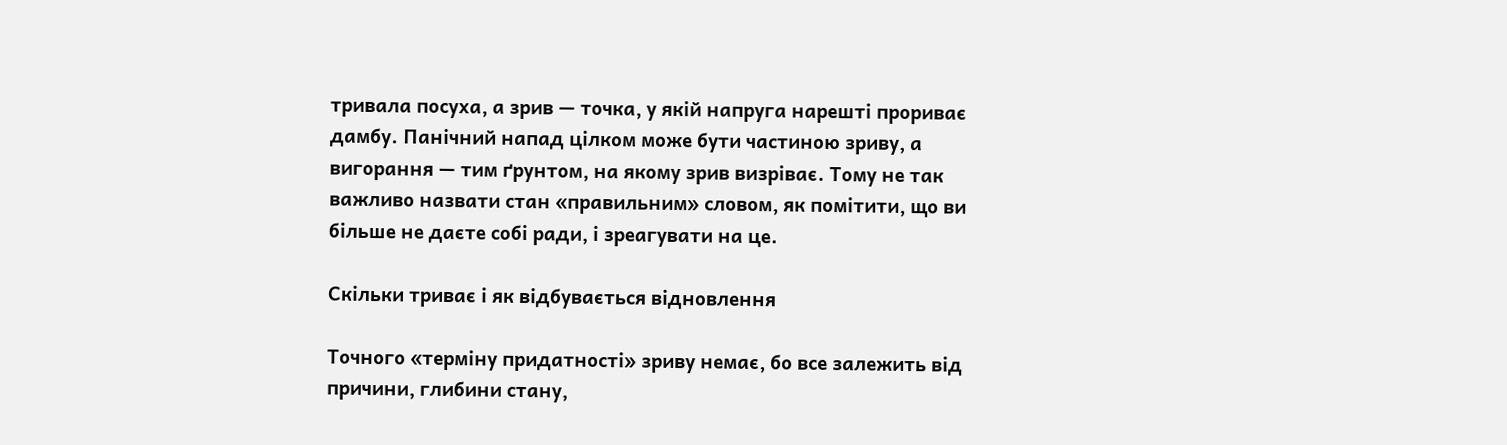тривала посуха, а зрив — точка, у якій напруга нарешті прориває дамбу. Панічний напад цілком може бути частиною зриву, а вигорання — тим ґрунтом, на якому зрив визріває. Тому не так важливо назвати стан «правильним» словом, як помітити, що ви більше не даєте собі ради, і зреагувати на це.

Скільки триває і як відбувається відновлення

Точного «терміну придатності» зриву немає, бо все залежить від причини, глибини стану,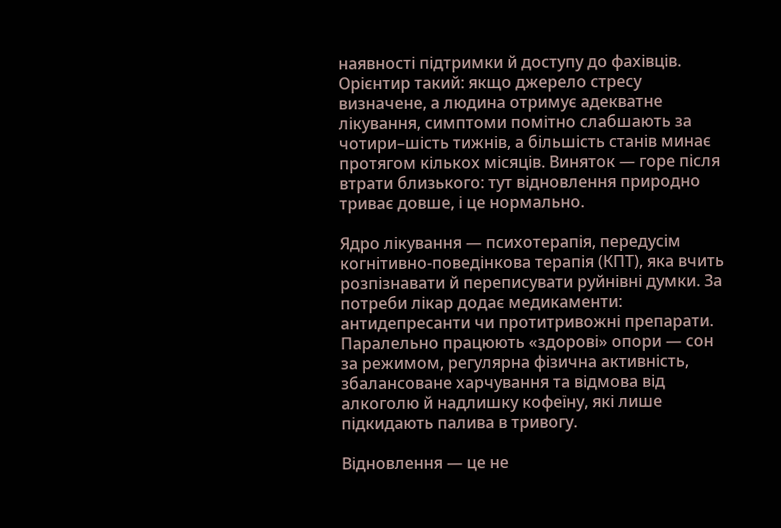наявності підтримки й доступу до фахівців. Орієнтир такий: якщо джерело стресу визначене, а людина отримує адекватне лікування, симптоми помітно слабшають за чотири–шість тижнів, а більшість станів минає протягом кількох місяців. Виняток — горе після втрати близького: тут відновлення природно триває довше, і це нормально.

Ядро лікування — психотерапія, передусім когнітивно-поведінкова терапія (КПТ), яка вчить розпізнавати й переписувати руйнівні думки. За потреби лікар додає медикаменти: антидепресанти чи протитривожні препарати. Паралельно працюють «здорові» опори — сон за режимом, регулярна фізична активність, збалансоване харчування та відмова від алкоголю й надлишку кофеїну, які лише підкидають палива в тривогу.

Відновлення — це не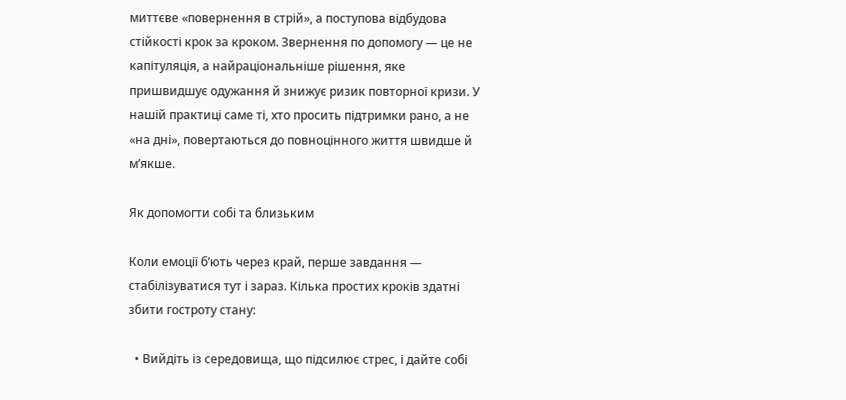миттєве «повернення в стрій», а поступова відбудова стійкості крок за кроком. Звернення по допомогу — це не капітуляція, а найраціональніше рішення, яке пришвидшує одужання й знижує ризик повторної кризи. У нашій практиці саме ті, хто просить підтримки рано, а не «на дні», повертаються до повноцінного життя швидше й м’якше.

Як допомогти собі та близьким

Коли емоції б’ють через край, перше завдання — стабілізуватися тут і зараз. Кілька простих кроків здатні збити гостроту стану:

  • Вийдіть із середовища, що підсилює стрес, і дайте собі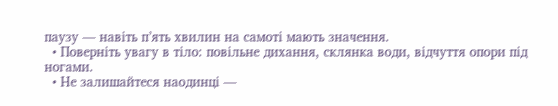паузу — навіть п’ять хвилин на самоті мають значення.
  • Поверніть увагу в тіло: повільне дихання, склянка води, відчуття опори під ногами.
  • Не залишайтеся наодинці —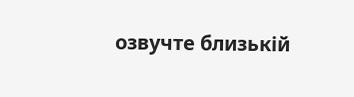озвучте близькій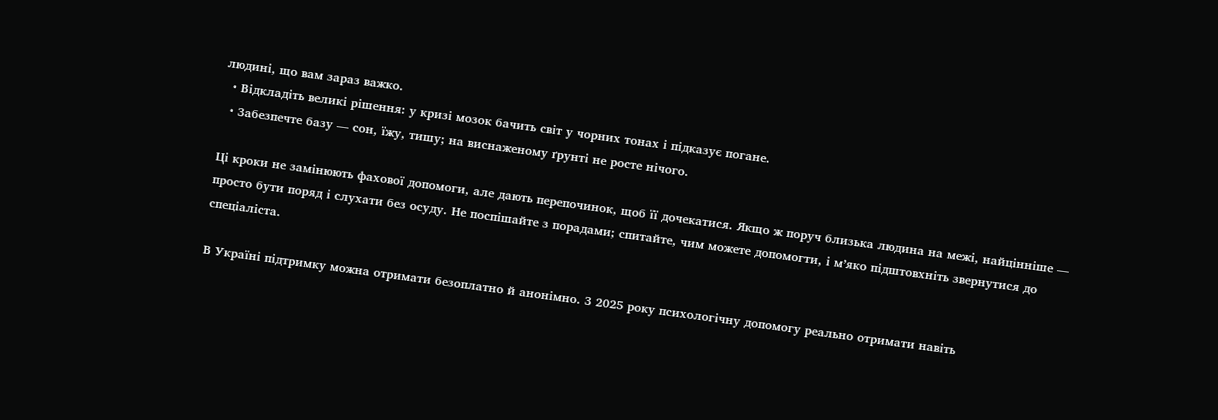людині, що вам зараз важко.
  • Відкладіть великі рішення: у кризі мозок бачить світ у чорних тонах і підказує погане.
  • Забезпечте базу — сон, їжу, тишу; на виснаженому ґрунті не росте нічого.

Ці кроки не замінюють фахової допомоги, але дають перепочинок, щоб її дочекатися. Якщо ж поруч близька людина на межі, найцінніше — просто бути поряд і слухати без осуду. Не поспішайте з порадами; спитайте, чим можете допомогти, і м’яко підштовхніть звернутися до спеціаліста.

В Україні підтримку можна отримати безоплатно й анонімно. З 2025 року психологічну допомогу реально отримати навіть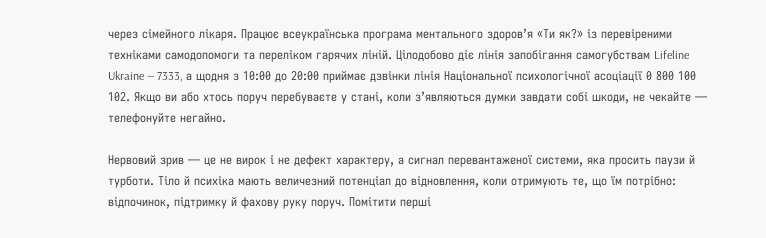через сімейного лікаря. Працює всеукраїнська програма ментального здоров’я «Ти як?» із перевіреними техніками самодопомоги та переліком гарячих ліній. Цілодобово діє лінія запобігання самогубствам Lifeline Ukraine — 7333, а щодня з 10:00 до 20:00 приймає дзвінки лінія Національної психологічної асоціації 0 800 100 102. Якщо ви або хтось поруч перебуваєте у стані, коли з’являються думки завдати собі шкоди, не чекайте — телефонуйте негайно.

Нервовий зрив — це не вирок і не дефект характеру, а сигнал перевантаженої системи, яка просить паузи й турботи. Тіло й психіка мають величезний потенціал до відновлення, коли отримують те, що їм потрібно: відпочинок, підтримку й фахову руку поруч. Помітити перші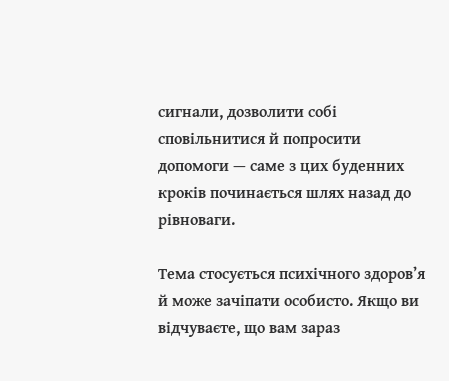сигнали, дозволити собі сповільнитися й попросити допомоги — саме з цих буденних кроків починається шлях назад до рівноваги.

Тема стосується психічного здоров’я й може зачіпати особисто. Якщо ви відчуваєте, що вам зараз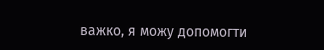важко, я можу допомогти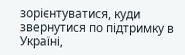зорієнтуватися, куди звернутися по підтримку в Україні,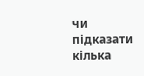чи підказати кілька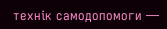технік самодопомоги —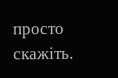просто скажіть.